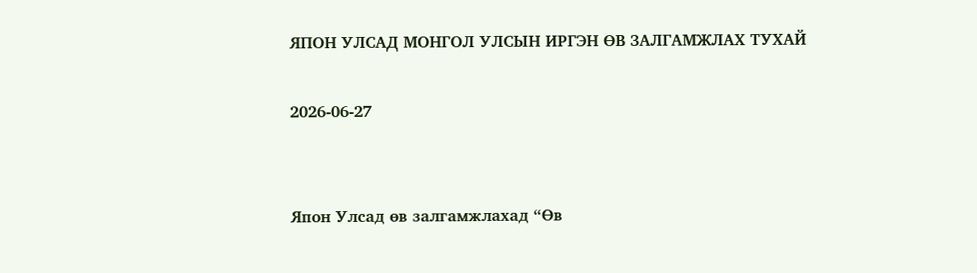ЯПОН УЛСАД МОНГОЛ УЛСЫН ИРГЭН ӨВ ЗАЛГАМЖЛАХ ТУХАЙ

2026-06-27


Япон Улсад өв залгамжлахад “Өв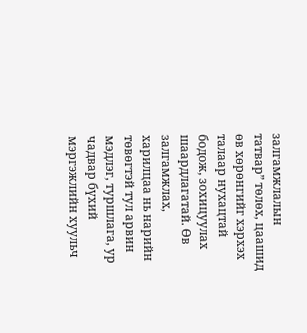залгамжлалын татвар” төлөх, цаашид өв хөрөнгийг хэрхэх талаар нухацтай бодож, зохицуулах шаардлагатай. Өв залгамжлах, харилцаа нь нарийн төвөгтэй тул арвин мэдлэг, туршлага, ур чадвар бүхий мэргэжлийн хуульч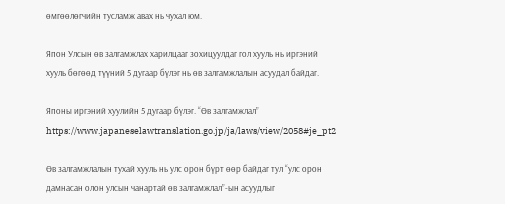өмгөөлөгчийн тусламж авах нь чухал юм.

Япон Улсын өв залгамжлах харилцааг зохицуулдаг гол хууль нь иргэний хууль бөгөөд түүний 5 дугаар бүлэг нь өв залгамжлалын асуудал байдаг.

Японы иргэний хуулийн 5 дугаар бүлэг. “Өв залгамжлал”
https://www.japaneselawtranslation.go.jp/ja/laws/view/2058#je_pt2

Өв залгамжлалын тухай хууль нь улс орон бүрт өөр байдаг тул “улс орон дамнасан олон улсын чанартай өв залгамжлал”-ын асуудлыг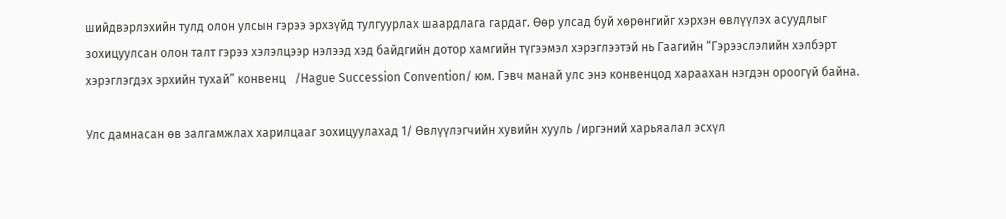шийдвэрлэхийн тулд олон улсын гэрээ эрхзүйд тулгуурлах шаардлага гардаг. Өөр улсад буй хөрөнгийг хэрхэн өвлүүлэх асуудлыг зохицуулсан олон талт гэрээ хэлэлцээр нэлээд хэд байдгийн дотор хамгийн түгээмэл хэрэглээтэй нь Гаагийн “Гэрээслэлийн хэлбэрт хэрэглэгдэх эрхийн тухай” конвенц   /Hague Succession Convention/ юм. Гэвч манай улс энэ конвенцод хараахан нэгдэн ороогүй байна.

Улс дамнасан өв залгамжлах харилцааг зохицуулахад 1/ Өвлүүлэгчийн хувийн хууль /иргэний харьяалал эсхүл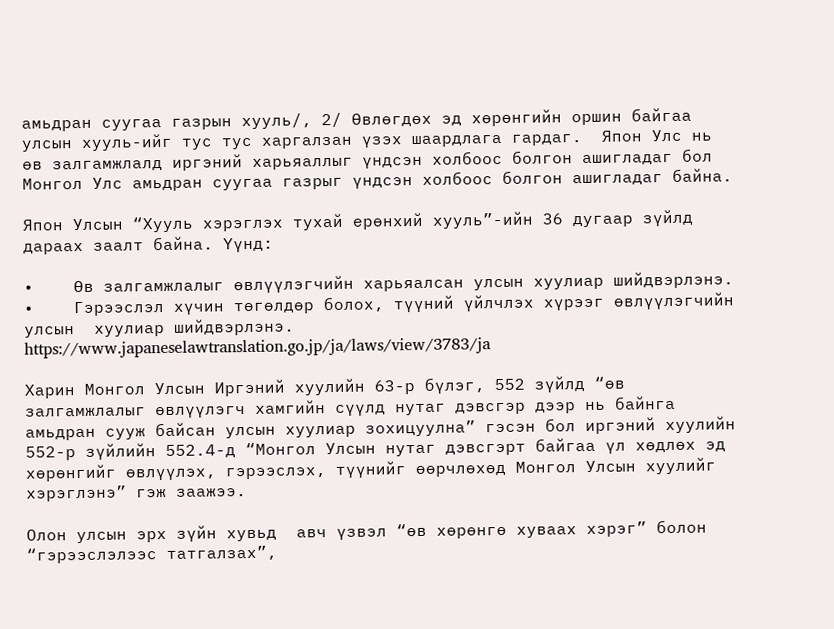амьдран суугаа газрын хууль/, 2/ Өвлөгдөх эд хөрөнгийн оршин байгаа улсын хууль-ийг тус тус харгалзан үзэх шаардлага гардаг.  Япон Улс нь өв залгамжлалд иргэний харьяаллыг үндсэн холбоос болгон ашигладаг бол  Монгол Улс амьдран суугаа газрыг үндсэн холбоос болгон ашигладаг байна.

Япон Улсын “Хууль хэрэглэх тухай ерөнхий хууль”-ийн 36 дугаар зүйлд дараах заалт байна. Үүнд:

•    Өв залгамжлалыг өвлүүлэгчийн харьяалсан улсын хуулиар шийдвэрлэнэ.
•    Гэрээслэл хүчин төгөлдөр болох, түүний үйлчлэх хүрээг өвлүүлэгчийн улсын  хуулиар шийдвэрлэнэ.
https://www.japaneselawtranslation.go.jp/ja/laws/view/3783/ja

Харин Монгол Улсын Иргэний хуулийн 63-р бүлэг, 552 зүйлд “өв залгамжлалыг өвлүүлэгч хамгийн сүүлд нутаг дэвсгэр дээр нь байнга амьдран сууж байсан улсын хуулиар зохицуулна” гэсэн бол иргэний хуулийн 552-р зүйлийн 552.4-д “Монгол Улсын нутаг дэвсгэрт байгаа үл хөдлөх эд хөрөнгийг өвлүүлэх, гэрээслэх, түүнийг өөрчлөхөд Монгол Улсын хуулийг хэрэглэнэ” гэж заажээ.

Олон улсын эрх зүйн хувьд  авч үзвэл “өв хөрөнгө хуваах хэрэг” болон “гэрээслэлээс татгалзах”,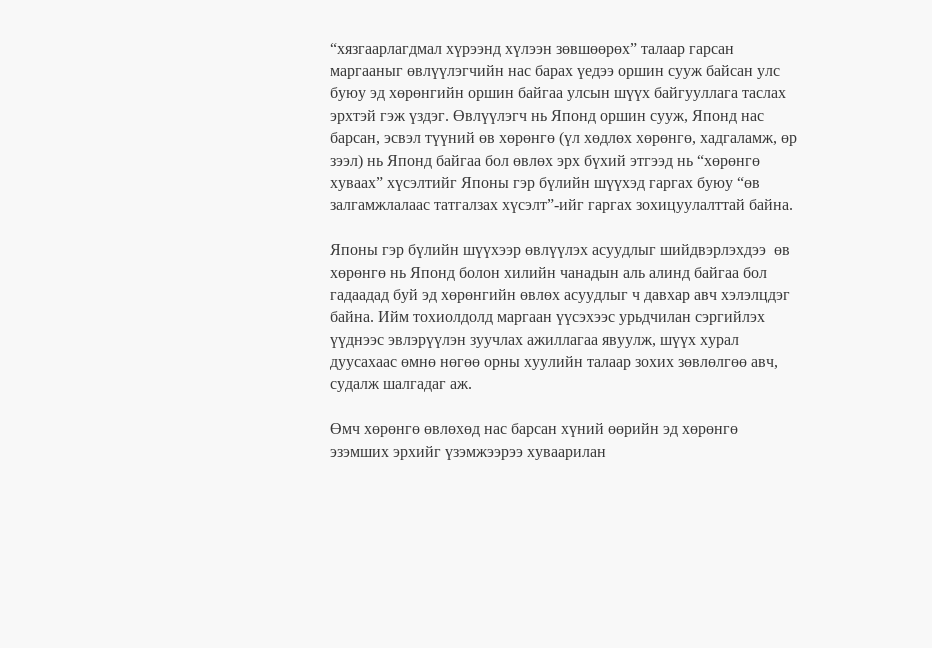“хязгаарлагдмал хүрээнд хүлээн зөвшөөрөх” талаар гарсан маргааныг өвлүүлэгчийн нас барах үедээ оршин сууж байсан улс буюу эд хөрөнгийн оршин байгаа улсын шүүх байгууллага таслах эрхтэй гэж үздэг. Өвлүүлэгч нь Японд оршин сууж, Японд нас барсан, эсвэл түүний өв хөрөнгө (үл хөдлөх хөрөнгө, хадгаламж, өр зээл) нь Японд байгаа бол өвлөх эрх бүхий этгээд нь “хөрөнгө хуваах” хүсэлтийг Японы гэр бүлийн шүүхэд гаргах буюу “өв залгамжлалаас татгалзах хүсэлт”-ийг гаргах зохицуулалттай байна.

Японы гэр бүлийн шүүхээр өвлүүлэх асуудлыг шийдвэрлэхдээ  өв хөрөнгө нь Японд болон хилийн чанадын аль алинд байгаа бол гадаадад буй эд хөрөнгийн өвлөх асуудлыг ч давхар авч хэлэлцдэг байна. Ийм тохиолдолд маргаан үүсэхээс урьдчилан сэргийлэх үүднээс эвлэрүүлэн зуучлах ажиллагаа явуулж, шүүх хурал дуусахаас өмнө нөгөө орны хуулийн талаар зохих зөвлөлгөө авч, судалж шалгадаг аж.

Өмч хөрөнгө өвлөхөд нас барсан хүний өөрийн эд хөрөнгө эзэмших эрхийг үзэмжээрээ хуваарилан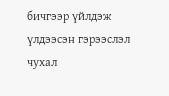бичгээр үйлдэж үлдээсэн гэрээслэл чухал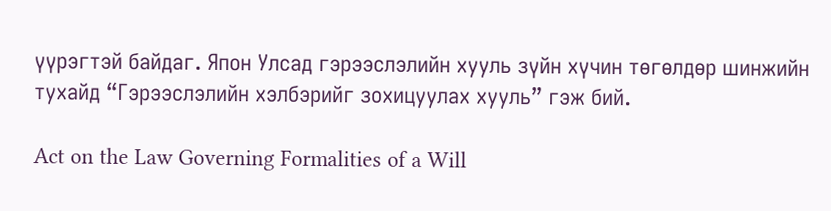үүрэгтэй байдаг. Япон Улсад гэрээслэлийн хууль зүйн хүчин төгөлдөр шинжийн тухайд “Гэрээслэлийн хэлбэрийг зохицуулах хууль” гэж бий.

Act on the Law Governing Formalities of a Will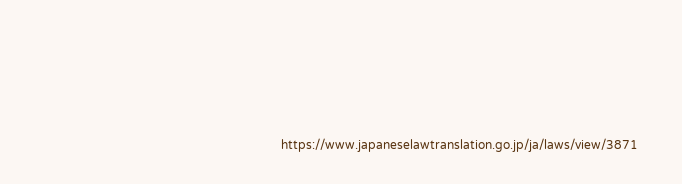https://www.japaneselawtranslation.go.jp/ja/laws/view/3871